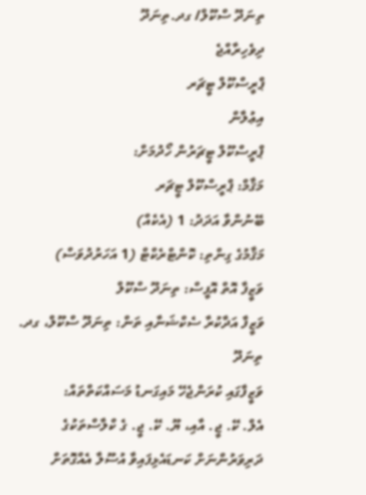ތިނަދޫ ސްކޫލް/ ގދ.ތިނަދޫ
ދިވެހިރާއްޖެ
ޕްރީސްކޫލް ޓީޗަރ
އިޢުލާން
ޕްރީސްކޫލް ޓީޗަރުން ހޯދުމަށް:
މަޤާމް: ޕްރީސްކޫލް ޓީޗަރ
ބޭނުންވާ އަދަދު: 1 (އެކެއް)
މަޤާމުގެ ގިންތި: ކޮންޓްރެކްޓް (1 އަހަރުދުވަސް)
ވަޒީފާ އޮތް އޮފީސް: ތިނަދޫ ސްކޫލް
ވަޒީފާ އަދާކުރާ ސެކްޝަނާއި ތަން: ތިނަދޫ ސްކޫލް، ގދ. ތިނަދޫ
ވަޒީފާގައި ކުރަންޖެހޭ މައިގަނޑު މަސައްކަތްތައް:
އެލް. ކޭ. ޖީ. އާއި، ޔޫ. ކޭ. ޖީ. ގެ ކްލާސްތަކުގެ ދަރިވަރުންނަށް ކަނޑައެޅިފައިވާ އުސޫލާ އެއްގޮތަށް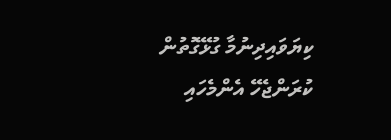ކިޔަވައިދިނުމާ ގުޅޭގޮތުން ކުރަންޖެހޭ އެންމެހައި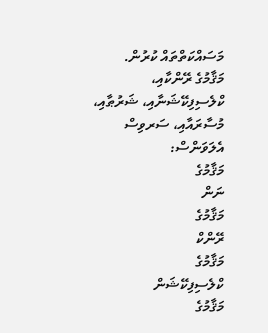މަސައްކަތްތައް ކުރުން.
މަޤާމުގެ ރޭންކާއި، ކްލެސިފިކޭޝަނާއި، ޝަރުޠާއި، މުސާރައާއި، ސަރވިސް އެލަވަންސް:
މަޤާމުގެ
ނަން
މަޤާމުގެ
ރޭންކް
މަޤާމުގެ
ކްލެސިފިކޭޝަން
މަޤާމުގެ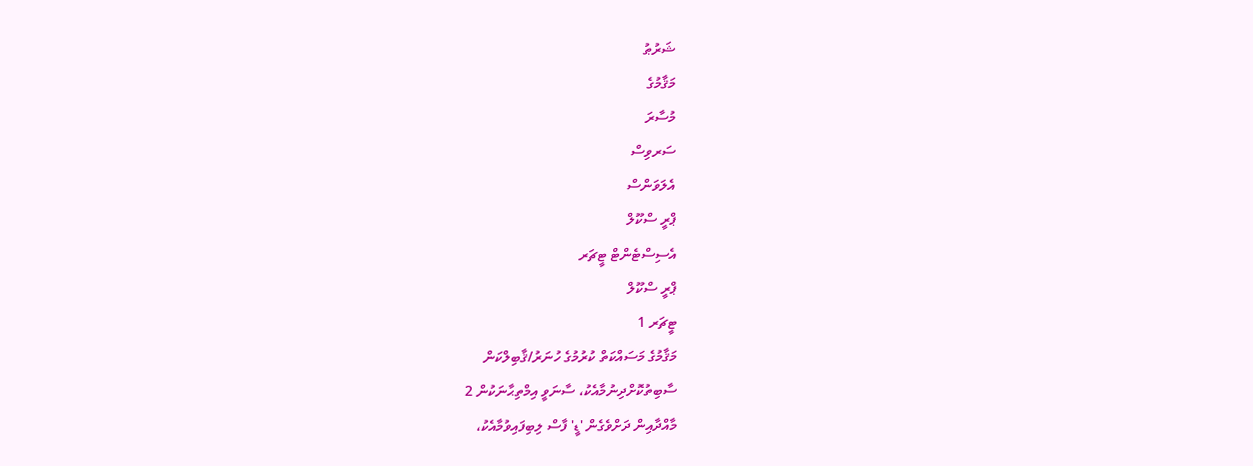ޝަރުޠު
މަޤާމުގެ
މުސާރަ
ސަރވިސް
އެލަވަންސް
ޕްރީ ސްކޫލް
އެސިސްޓެންޓް ޓީޗަރ
ޕްރީ ސްކޫލް
ޓީޗަރ 1
މަޤާމުގެ މަސައްކަތް ކުރުމުގެ ހުނަރު/ޤާބިލްކަން
ސާބިތުކޮށްދިނުމާއެކު، ސާނަވީ އިމްތިޙާނަކުން 2
މާއްދާއިން ދަށްވެގެން 'ޑީ' ފާސް ލިބިފައިވުމާއެކު،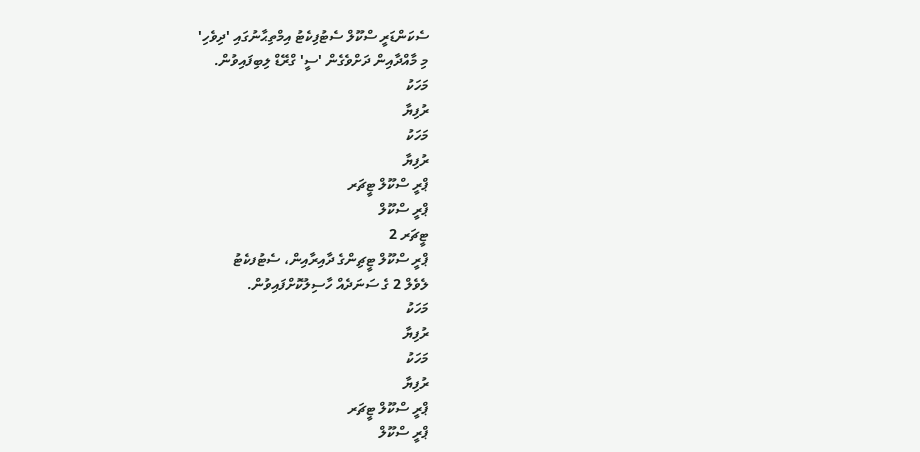ސެކަންޑަރީ ސްކޫލް ސެޓުފިކެޓު އިމްތިޙާނުގައި 'ދިވެހި'
މި މާއްދާއިން ދަށްވެގެން 'ސީ' ގްރޭޑް ލިބިފައިވުން.
މަހަކު
ރުފިޔާ
މަހަކު
ރުފިޔާ
ޕްރީ ސްކޫލް ޓީޗަރ
ޕްރީ ސްކޫލް
ޓީޗަރ 2
ޕްރީ ސްކޫލް ޓީޗިންގެ ދާއިރާއިން، ސެޓުފކެޓު
ލެވެލް 2 ގެ ސަނަދެއް ހާސިލުކޮށްފައިވުން.
މަހަކު
ރުފިޔާ
މަހަކު
ރުފިޔާ
ޕްރީ ސްކޫލް ޓީޗަރ
ޕްރީ ސްކޫލް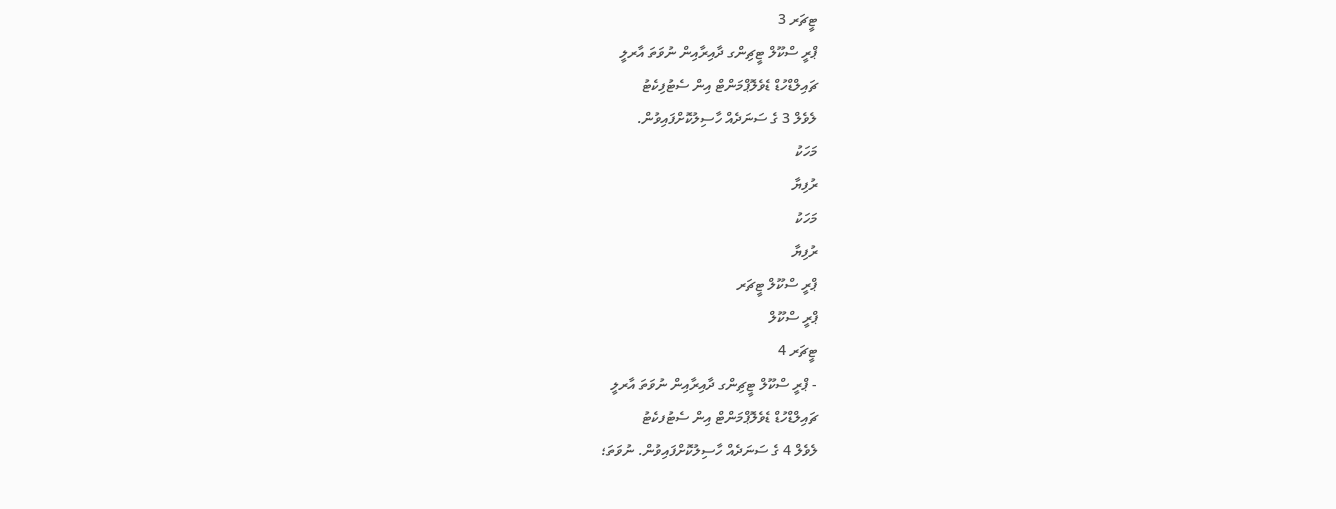ޓީޗަރ 3
ޕްރީ ސްކޫލް ޓީޗިންގ ދާއިރާއިން ނުވަތަ އާރލީ
ޗައިލްޑްހުޑް ޑެވެލޮޕްމަންޓް އިން ސެޓުފިކެޓު
ލެވެލް 3 ގެ ސަނަދެއް ހާސިލުކޮށްފައިވުން.
މަހަކު
ރުފިޔާ
މަހަކު
ރުފިޔާ
ޕްރީ ސްކޫލް ޓީޗަރ
ޕްރީ ސްކޫލް
ޓީޗަރ 4
- ޕްރީ ސްކޫލް ޓީޗިންގ ދާއިރާއިން ނުވަތަ އާރލީ
ޗައިލްޑްހުޑް ޑެވެލޮޕްމަންޓް އިން ސެޓުފކެޓު
ލެވެލް 4 ގެ ސަނަދެއް ހާސިލުކޮށްފައިވުން. ނުވަތަ؛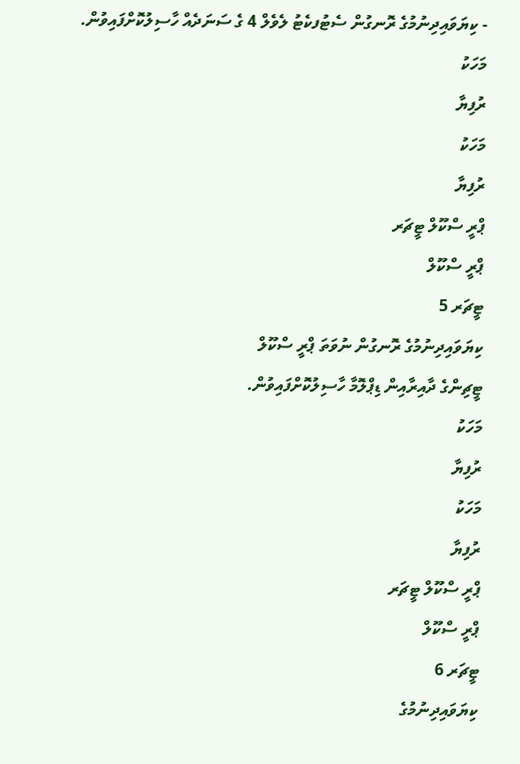- ކިޔަވައިދިނުމުގެ ރޮނގުން ސެޓުފކެޓު ލެވެލް 4 ގެ ސަނަދެއް ހާސިލުކޮށްފައިވުން.
މަހަކު
ރުފިޔާ
މަހަކު
ރުފިޔާ
ޕްރީ ސްކޫލް ޓީޗަރ
ޕްރީ ސްކޫލް
ޓީޗަރ 5
ކިޔަވައިދިނުމުގެ ރޮނގުން ނުވަތަ ޕްރީ ސްކޫލް
ޓީޗިންގެ ދާއިރާއިން ޑިޕްލޮމާ ހާސިލުކޮށްފައިވުން.
މަހަކު
ރުފިޔާ
މަހަކު
ރުފިޔާ
ޕްރީ ސްކޫލް ޓީޗަރ
ޕްރީ ސްކޫލް
ޓީޗަރ 6
ކިޔަވައިދިނުމުގެ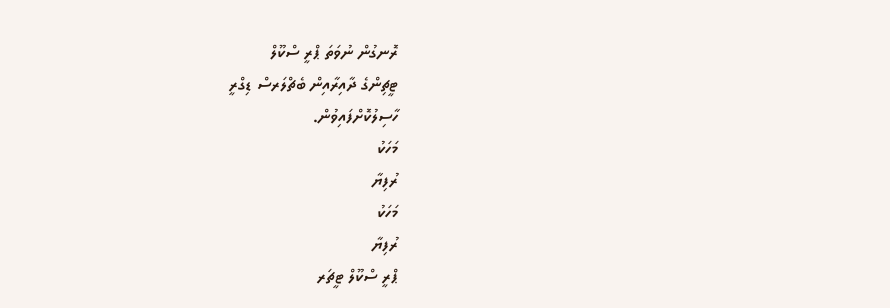ރޮނގުން ނުވަތަ ޕްރީ ސްކޫލް
ޓީޗިންގެ ދާއިރާއިން ބެޗްލަރސް ޑިގްރީ
ހާސިލުކޮށްފައިވުން.
މަހަކު
ރުފިޔާ
މަހަކު
ރުފިޔާ
ޕްރީ ސްކޫލް ޓީޗަރ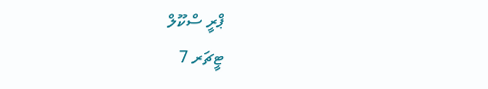ޕްރީ ސްކޫލް
ޓީޗަރ 7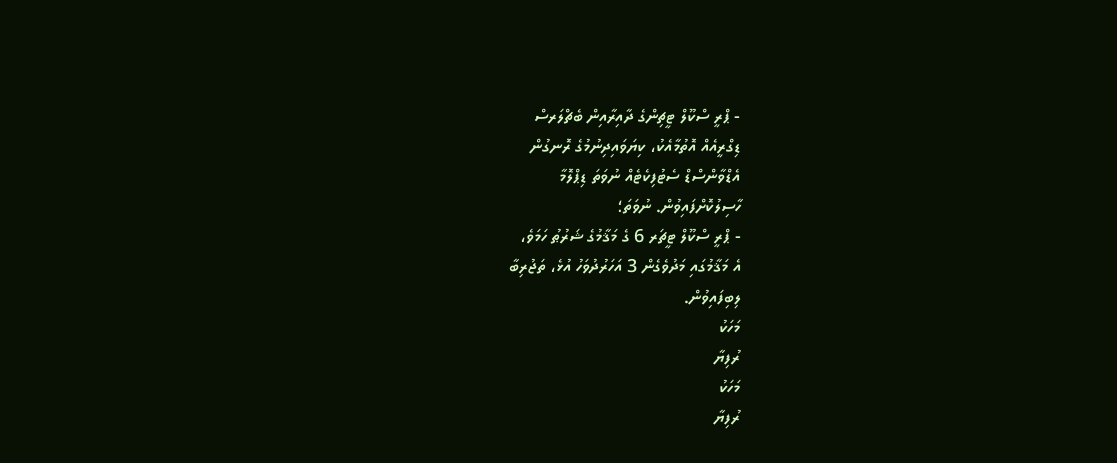- ޕްރީ ސްކޫލް ޓީޗިންގެ ދާއިރާއިން ބެޗްލަރސް
ޑިގްރީއެއް އޮތުމާއެކު، ކިޔަވައިދިނުމުގެ ރޮނގުން
އެޑްވާންސްޑް ސެޓުފިކެޓެއް ނުވަތަ ޑިޕްލޮމާ
ހާސިލުކޮށްފައިވުން. ނުވަތަ؛
- ޕްރީ ސްކޫލް ޓީޗަރ 6 ގެ މަޤާމުގެ ޝަރުޠު ހަމަވެ،
އެ މަޤާމުގައި މަދުވެގެން 3 އަހަރުދުވަހު އުޅެ، ތަޖުރިބާ
ލިބިފައިވުން.
މަހަކު
ރުފިޔާ
މަހަކު
ރުފިޔާ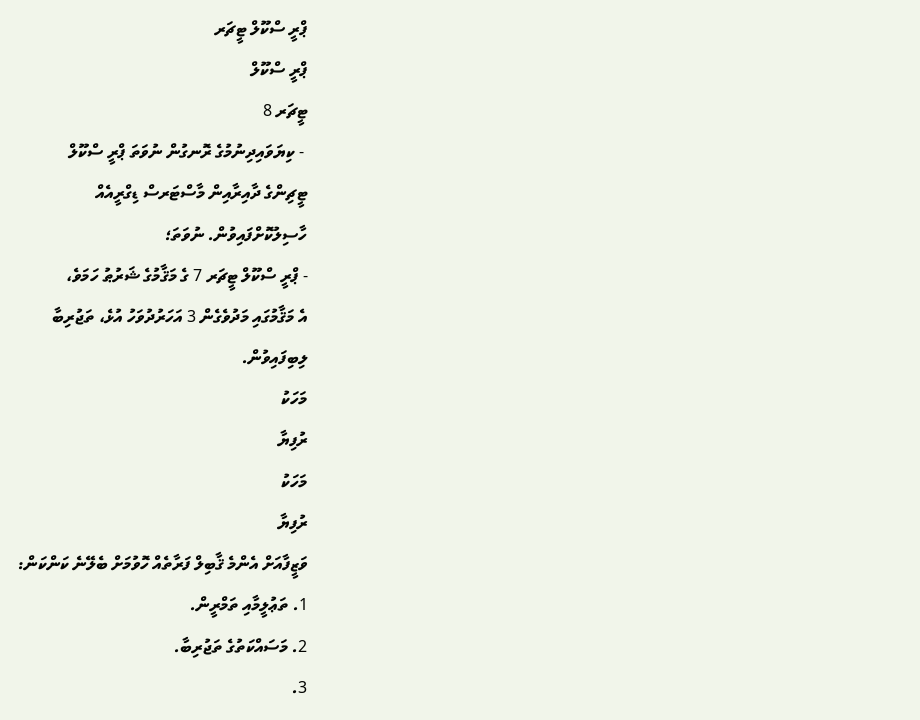ޕްރީ ސްކޫލް ޓީޗަރ
ޕްރީ ސްކޫލް
ޓީޗަރ 8
 - ކިޔަވައިދިނުމުގެ ރޮނގުން ނުވަތަ ޕްރީ ސްކޫލް
ޓީޗިންގެ ދާއިރާއިން މާސްޓަރސް ޑިގްރީއެއް
ހާސިލުކޮށްފައިވުން. ނުވަތަ؛
- ޕްރީ ސްކޫލް ޓީޗަރ 7 ގެ މަޤާމުގެ ޝަރުޠު ހަމަވެ،
އެ މަޤާމުގައި މަދުވެގެން 3 އަހަރުދުވަހު އުޅެ، ތަޖުރިބާ
ލިބިފައިވުން.
މަހަކު
ރުފިޔާ
މަހަކު
ރުފިޔާ
ވަޒީފާއަށް އެންމެ ޤާބިލް ފަރާތެއް ހޮވުމަށް ބެލޭނެ ކަންކަން:
1. ތަޢުލީމާއި ތަމްރީން.
2. މަސައްކަތުގެ ތަޖުރިބާ.
3.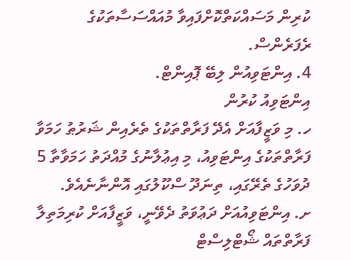ކުރިން މަސައްކަތްކޮށްފައިވާ މުއައްސަސާތަކުގެ ރެފަރެންސް.
4. އިންޓަވިއުން ލިބޭ ޕޮއިންޓް.
އިންޓަވިއު ކުރުން
ހ. މި ވަޒީފާއަށް އެދޭ ފަރާތްތަކުގެ ތެރެއިން ޝަރުޠު ހަމަވާ ފަރާތްތަކުގެ އިންޓަވިއު، މި އިޢުލާނުގެ މުއްދަތު ހަމަވާތާ 5 ދުވަހުގެ ތެރޭގައި، ތިނަދޫ ސްކޫލުގައި އޮންނާނެއެވެ.
ށ. އިންޓަވިއުއަށް ދަޢުވަތު ދެވޭނީ، ވަޒީފާއަށް ކުރިމަތިލާ ފަރާތްތައް ޝޯޓްލިސްޓް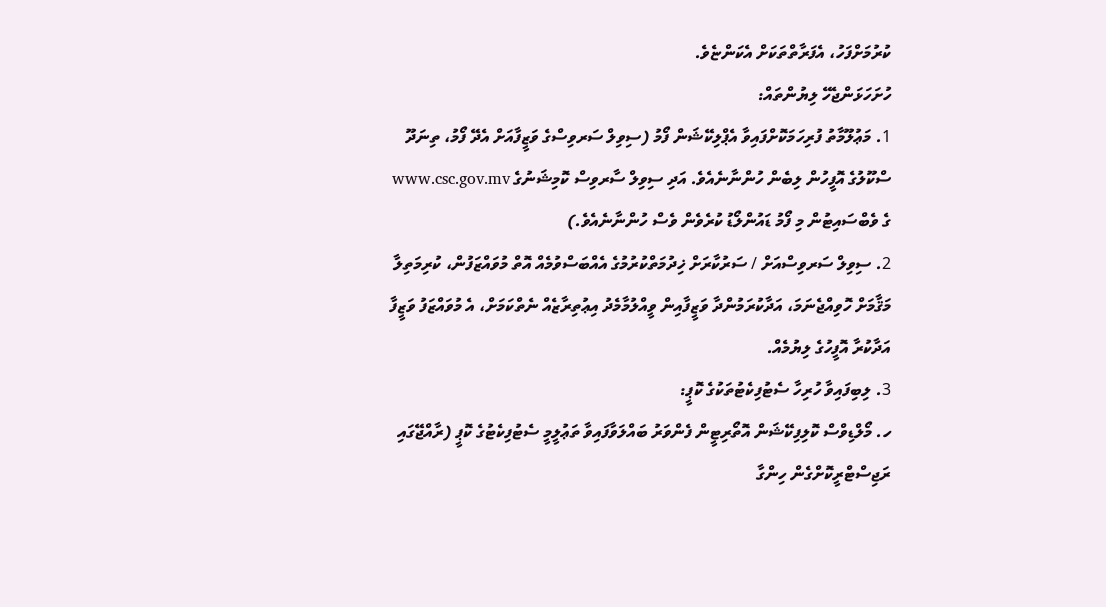ކުރުމަށްފަހު، އެފަރާތްތަކަށް އެކަންޏެވެ.
ހުށަހަޅަންޖެހޭ ލިޔުންތައް:
1. މަޢުލޫމާތު ފުރިހަމަކޮށްފައިވާ އެޕްލިކޭޝަން ފޯމު (ސިވިލް ސަރވިސްގެ ވަޒީފާއަށް އެދޭ ފޯމު، ތިނަދޫ ސްކޫލުގެ އޮފީހުން ލިބެން ހުންނާނެއެވެ. އަދި ސިވިލް ސާރވިސް ކޮމިޝަނުގެ www.csc.gov.mv ގެ ވެބްސައިޓުން މި ފޯމު ޑައުންލޯޑު ކުރެވެން ވެސް ހުންނާނެއެވެ.)
2. ސިވިލް ސަރވިސްއަށް / ސަރުކާރަށް ޚިދުމަތްކުރުމުގެ އެއްބަސްވުމެއް އޮތް މުވައްޒަފުން، ކުރިމަތިލާ މަޤާމަށް ހޮވިއްޖެނަމަ، އަދާކުރަމުންދާ ވަޒީފާއިން ވީއްލުމާމެދު އިޢުތިރާޒެއް ނެތްކަމަށް، އެ މުވައްޒަފު ވަޒީފާ އަދާކުރާ އޮފީހުގެ ލިޔުމެއް.
3. ލިބިފައިވާ ހުރިހާ ސެޓުފިކެޓުތަކުގެ ކޮޕީ:
ހ. މޯލްޑިވްސް ކޮލިފިކޭޝަން އޮތޯރިޓީން ފެންވަރު ބައްލަވާފައިވާ ތަޢުލީމީ ސެޓުފިކެޓުގެ ކޮޕީ (ރާއްޖޭގައި ރަޖިސްޓްރީކޮށްގެން ހިންގާ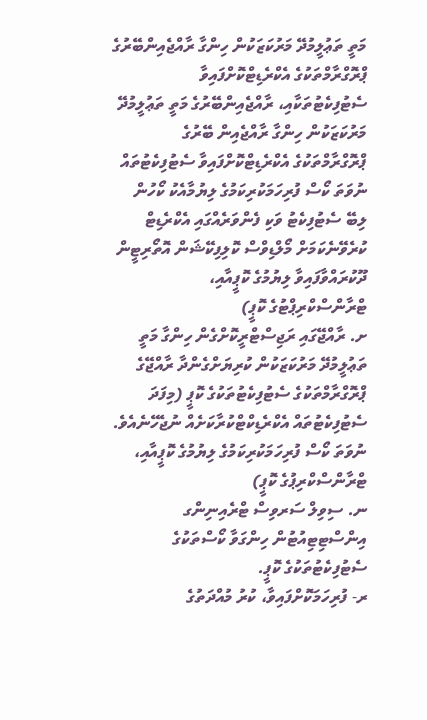މަތީ ތަޢުލީމުދޭ މަރުކަޒަކުން ހިންގާ ރާއްޖެއިންބޭރުގެ ޕްރޮގްރާމްތަކުގެ އެކްރެޑިޓްކޮށްފައިވާ ސެޓުފިކެޓުތަކާއި، ރާއްޖެއިންބޭރުގެ މަތީ ތަޢުލީމުދޭ މަރުކަޒަކުން ހިންގާ ރާއްޖެއިން ބޭރުގެ ޕްރޮގްރާމްތަކުގެ އެކްރެޑިޓްކޮށްފައިވާ ސެޓުފިކެޓުތައް ނުވަތަ ކޯސް ފުރިހަމަކުރިކަމުގެ ލިޔުމާއެކު ކޯހުން ލިބޭ ސެޓުފިކެޓު ވަކި ފެންވަރެއްގައި އެކްރެޑިޓް ކުރެވޭނެކަމަށް މޯލްޑިވްސް ކޮލިފިކޭޝަން އޮތޯރިޓީން ދޫކުރައްވާފައިވާ ލިޔުމުގެ ކޮޕީއާއި، ޓްރާންސްކްރިޕްޓުގެ ކޮޕީ)
ށ. ރާއްޖޭގައި ރަޖިސްޓްރީކޮށްގެން ހިންގާ މަތީ ތަޢުލީމުދޭ މަރުކަޒަކުން ކުރިޔަށްގެންދާ ރާއްޖޭގެ ޕްރޮގްރާމްތަކުގެ ސެޓުފިކެޓުތަކުގެ ކޮޕީ (މިފަދަ ސެޓުފިކެޓުތައް އެކްރެޑިކްޓްކުރާކަށެއް ނުޖެހޭނެއެވެ. ނުވަތަ ކޯސް ފުރިހަމަކުރިކަމުގެ ލިޔުމުގެ ކޮޕީއާއި، ޓްރާންސްކްރިޕުގެ ކޮޕީ)
ނ. ސިވިލް ސަރވިސް ޓްރެއިނިންގ އިންސްޓިޓިއުޓުން ހިންގަވާ ކޯސްތަކުގެ ސެޓުފިކެޓުތަކުގެ ކޮޕީ.
ރ- ފުރިހަމަކޮށްފައިވާ، ކުރު މުއްދަތުގެ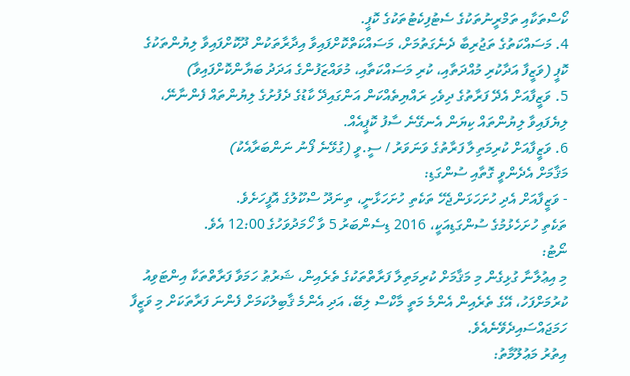ކޯސްތަކާއި ތަމްރީނުތަކުގެ ސެޓުފިކެޓުތަކުގެ ކޮޕީ.
4. މަސައްކަތުގެ ތަޖުރިބާ ދެނެގަތުމަށް، މަސައްކަތްކޮށްފައިވާ އިދާރާތަކުން ދޫކޮށްފައިވާ ލިޔުންތަކުގެ ކޮޕީ (ވަޒީފާ އަދާކުރި މުއްދަތާއި، ކުރި މަސައްކަތާއި، މުވައްޒަފުންގެ އަދަދު ބަޔާންކޮށްފައިވާ)
5. ވަޒީފާއަށް އެދޭ ފަރާތުގެ ދިވެހި ރައްޔިތެއްކަން އަންގައިދޭ ކާޑުގެ ދެފުށުގެ ލިޔުންތައް ފެންނާނޭ، ލިޔެފައިވާ ލިޔުންތައް ކިޔަން އެނގޭނެ ސާފު ކޮޕީއެއް.
6. ވަޒީފާއަށް ކުރިމަތިލާ ފަރާތުގެ ވަނަވަރު / ސީ.ވީ (ގުޅޭނެ ފޯނު ނަންބަރާއެކު)
މަޤާމަށް އެދެންވީ ގޮތާއި ސުންގަޑި:
- ވަޒީފާއަށް އެދި ހުށަހަޅަންޖެހޭ ތަކެތި ހުށަހަޅާނީ، ތިނަދޫ ސްކޫލުގެ އޮފީހަށެވެ.
ތަކެތި ހުށަހެޅުމުގެ ސުންގަޑިއަކީ، 2016 ޑިސެންބަރު 5 ވާ ހޯމަދުވަހުގެ 12:00 އެވެ.
ނޯޓު:
މި އިޢުލާނާ ގުޅިގެން މި މަޤާމަށް ކުރިމަތިލާ ފަރާތްތަކުގެ ތެރެއިން، ޝަރުޠު ހަމަވާ ފަރާތްތަކާ އިންޓަވިއު ކުރުމަށްފަހު، އޭގެ ތެރެއިން އެންމެ މަތީ މާކްސް ލިބޭ، އަދި އެންމެ ޤާބިލުކަމަށް ފެންނަ ފަރާތަކަށް މި ވަޒީފާ ހަމަޖައްސައިދެވޭނެއެވެ.
އިތުރު މަޢުލޫމާތު: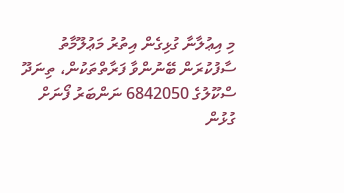މި އިޢުލާނާ ގުޅިގެން އިތުރު މަޢުލޫމާތު ސާފުކުރަން ބޭނުންވާ ފަރާތްތަކުން، ތިނަދޫ ސްކޫލުގެ 6842050 ނަންބަރު ފޯނަށް ގުޅުން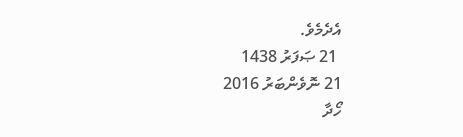އެދެމެވެ.
 21 ޞަފަރު 1438
21 ނޮވެންބަރު 2016
ހޯދާ